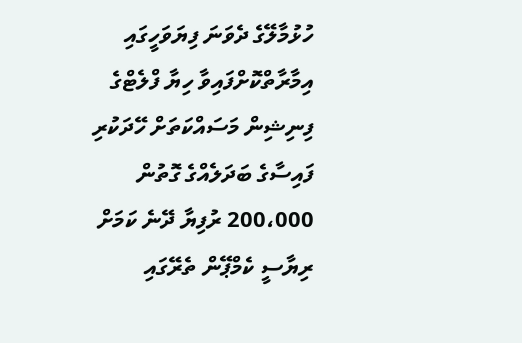ހުޅުމާލޭގެ ދެވަނަ ފިޔަވަހީގައި އިމާރާތްކޮށްފައިވާ ހިޔާ ފްލެޓްގެ ފިނިޝިން މަސައްކަތަށް ހޭދަކުރި ފައިސާގެ ބަދަލެއްގެ ގޮތުން 200،000 ރުފިޔާ ދޭނެ ކަމަށް ރިޔާސީ ކެމްޕޭން ތެރޭގައި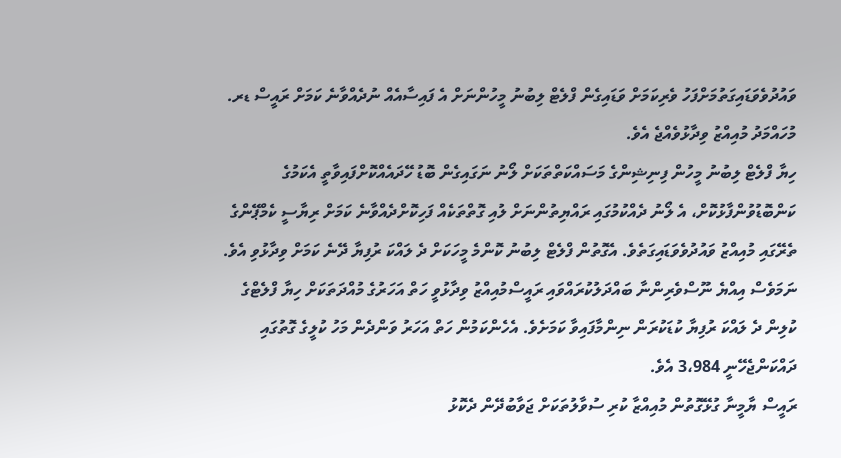ވައުދުވެވަޑައިގަތުމަށްފަހު ވެރިކަމަށް ވަޑައިގެން ފްލެޓް ލިބުނު މީހުންނަށް އެ ފައިސާއެއް ނުދެއްވާނެ ކަމަށް ރައީސް ޑރ. މުހައްމަދު މުއިއްޒު ވިދާޅުވެއްޖެ އެވެ.
ހިޔާ ފްލެޓް ލިބުނު މީހުން ފިނިޝިންގެ މަސައްކަތްތަކަށް ލޯނު ނަގައިގެން ބޮޑު ހޭދައެއްކޮށްފައިވާތީ އެކަމުގެ ކަންބޮޑުވުންފާޅުކޮށް، އެ ލޯނު ދެއްކުމުގައި ރައްޔިތުންނަށް ލުއި ގޮތްތަކެއް ފަހިކޮށްދެއްވާނެ ކަމަށް ރިޔާސީ ކެމްޕޭންގެ ތެރޭގައި މުއިއްޒު ވައުދުވެވަޑައިގަތެވެ. އެގޮތުން ފްލެޓް ލިބުނު ކޮންމެ މީހަކަށް ދެ ލައްކަ ރުފިޔާ ދޭނެ ކަމަށް ވިދާޅުވި އެވެ.
ނަމަވެސް އިއްޔެ ނޫސްވެރިންނާ ބައްދަލުކުރައްވައި ރައީސްމުއިއްޒު ވިދާޅުވީ ހަތް އަހަރުގެ މުއްދަތަކަށް ހިޔާ ފްލެޓްގެ ކުލިން ދެ ލައްކަ ރުފިޔާ ކުޑަކުރަން ނިންމާފައިވާ ކަމަށެވެ. އެހެންކަމުން ހަތް އަހަރު ވަންދެން މަހު ކުލީގެ ގޮތުގައި ދައްކަންޖެހޭނީ 3،984 އެވެ.
ރައީސް ޔާމީނާ ގުޅޭގޮތުން މުއިއްޒާ ކުރި ސުވާލުތަކަށް ޖަވާބުދޭން ދެކޮޅު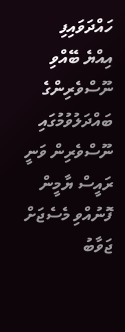ހައްދަވައިފި
އިއްޔެ ބޭއްވި ނޫސްވެރިންގެ ބައްދަލުވުމުގައި ނޫސްވެރިން ވަނީ ރައީސް ޔާމީން ފޮނުއްވި މެސެޖަށް ޖަވާބު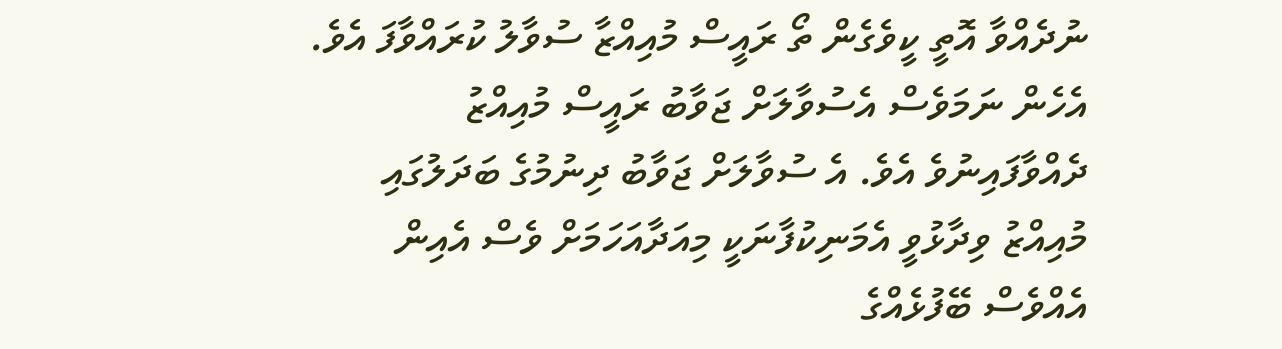ނުދެއްވާ އޮތީ ކީވެގެން ތޯ ރައީސް މުއިއްޒާ ސުވާލު ކުރައްވާފަ އެވެ. އެހެން ނަމަވެސް އެސުވާލަށް ޖަވާބު ރައީސް މުއިއްޒު ދެއްވާފައިނުވެ އެވެ. އެ ސުވާލަށް ޖަވާބު ދިނުމުގެ ބަދަލުގައި މުއިއްޒު ވިދާޅުވީ އެމަނިކުފާނަކީ މިއަދާއަހަމަށް ވެސް އެއިން އެއްވެސް ބޭފުޅެއްގެ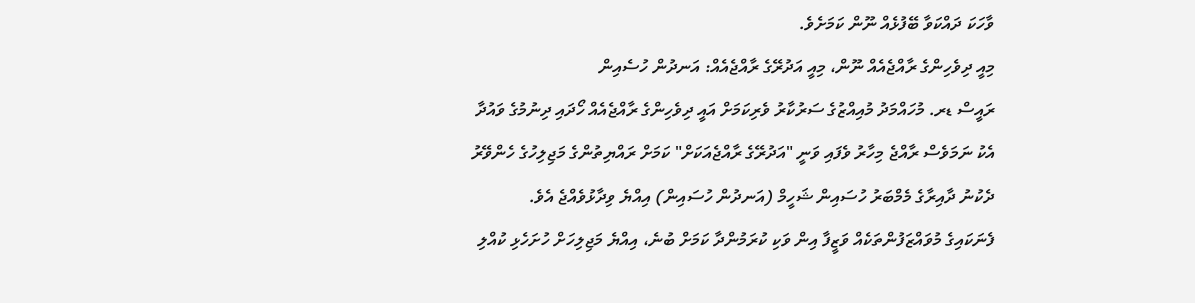ވާހަކަ ދައްކަވާ ބޭފުޅެއް ނޫން ކަމަށެވެ.
މިއީ ދިވެހިންގެ ރާއްޖެއެއް ނޫން، މިއީ އަދުރޭގެ ރާއްޖެއެއް: އަނދުން ހުސެއިން
ރައީސް ޑރ. މުހައްމަދު މުއިއްޒުގެ ސަރުކާރު ވެރިކަމަށް އައީ ދިވެހިންގެ ރާއްޖެއެއް ހޯދައި ދިނުމުގެ ވައުދާ އެކު ނަމަވެސް ރާއްޖެ މިހާރު ވެފައި ވަނީ "އަދުރޭގެ ރާއްޖެއަކަށް" ކަމަށް ރައްޔިތުންގެ މަޖިލިހުގެ ހެންވޭރު ދެކުނު ދާއިރާގެ މެމްބަރު ހުސައިން ޝަހީމް (އަނދުން ހުސައިން) އިއްޔެ ވިދާޅުވެއްޖެ އެވެ.
ފެނަކައިގެ މުވައްޒަފުންތަކެއް ވަޒީފާ އިން ވަކި ކުރަމުންދާ ކަމަށް ބުނެ، އިއްޔެ މަޖިލިހަށް ހުށަހެޅި ކުއްލި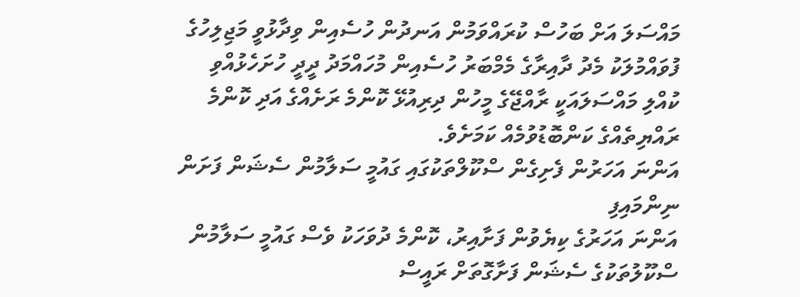މައްސަލަ އަށް ބަހުސް ކުރައްވަމުން އަނދުން ހުސެއިން ވިދާޅުވީ މަޖިލިހުގެ ފުވައްމުލަކު މެދު ދާއިރާގެ މެމްބަރު ހުސެއިން މުހައްމަދު ދީދީ ހުށަހެޅުއްވި ކުއްލި މައްސަލައަކީ ރާއްޖޭގެ މީހުން ދިރިއުޅޭ ކޮންމެ ރަށެއްގެ އަދި ކޮންމެ ރައްޔިތެއްގެ ކަންބޮޑުވުމެއް ކަމަށެވެ.
އަންނަ އަހަރުން ފެށިގެން ސްކޫލްތަކުގައި ގައުމީ ސަލާމުން ސެޝަން ފަށަން ނިންމައިފި
އަންނަ އަހަރުގެ ކިޔެވުން ފަށާއިރު، ކޮންމެ ދުވަހަކު ވެސް ގައުމީ ސަލާމުން ސްކޫލުތަކުގެ ސެޝަން ފަށާގޮތަށް ރައީސް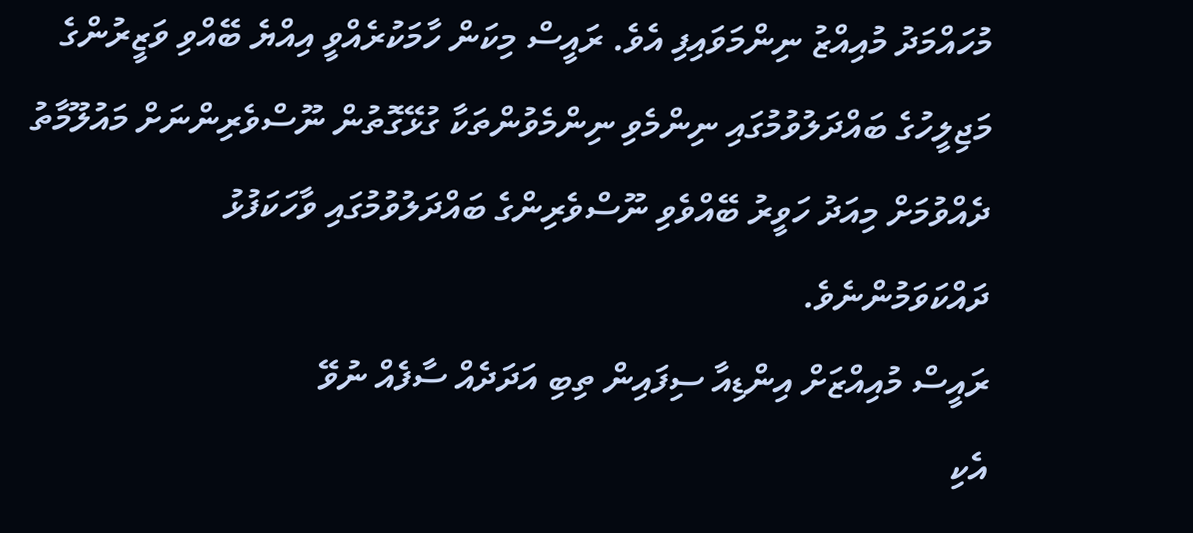މުހައްމަދު މުއިއްޒު ނިންމަވައިފި އެވެ. ރައީސް މިކަން ހާމަކުރެއްވީ އިއްޔެ ބޭއްވި ވަޒީރުންގެ މަޖިލީހުގެ ބައްދަލުވުމުގައި ނިންމެވި ނިންމެވުންތަކާ ގުޅޭގޮތުން ނޫސްވެރިންނަށް މައުލޫމާތު ދެއްވުމަށް މިއަދު ހަވީރު ބޭއްވެވި ނޫސްވެރިންގެ ބައްދަލުވުމުގައި ވާހަކަފުޅު ދައްކަވަމުންނެވެ.
ރައީސް މުއިއްޒަށް އިންޑިއާ ސިފައިން ތިބި އަދަދެއް ސާފެއް ނުވޭ
އެކި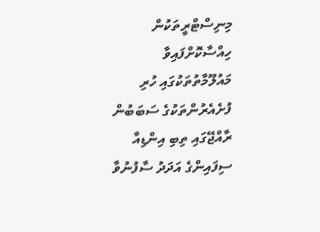މިނިސްޓްރީތަކުން ހިއްސާކޮށްފައިވާ މައުލޫމާތުތަކުގައި ހުރި ފުށެއެރުންތަކުގެ ސަބަބުން ރާއްޖޭގައި ތިބި އިންޑިއާ ސިފައިންގެ އަދަދު ސާފުނުވާ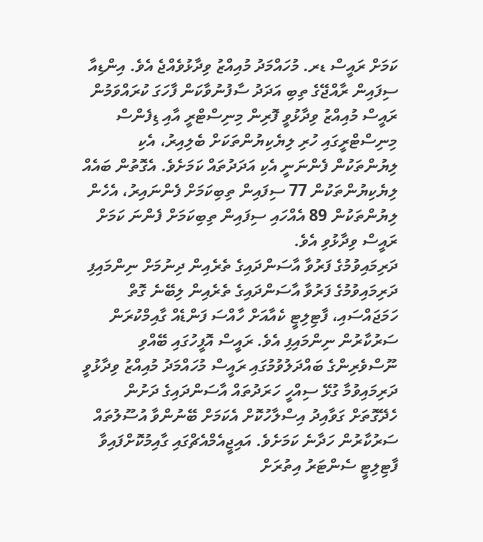ކަމަށް ރައީސް ޑރ. މުހައްމަދު މުއިއްޒު ވިދާޅުވެއްޖެ އެވެ. އިންޑިއާ ސިފައިން ރާއްޖޭގެ ތިބި އަދަދު ސާފުނުވާކަން ފާހަގަ ކުރައްވަމުން ރައީސް މުއިއްޒު ވިދާޅުވީ ފޮރިން މިނިސްޓްރީ އާއި ޑިފެންސް މިނިސްޓްރީގައި ހުރި ލިޔެކިޔުންތަކަށް ބެލިއިރު، އެކި ލިޔުންތަކުން ފެންނަނީ އެކި އަދަދުތައް ކަމަށެވެ. އެގޮތުން ބައެއް ލިޔެކިޔުންތަކުން 77 ސިފައިން ތިބިކަމަށް ފެންނައިރު، އެހެން ލިޔުންތަކުން 89 އެއްހައި ސިފައިން ތިބިކަމަށް ފެންނަ ކަމަށް ރައީސް ވިދާޅުވި އެވެ.
ދަރިމައިވުމުގެ ފަރުވާ އާސަންދައިގެ ތެރެއިން ދިނުމަށް ނިންމައިފި
ދަރިމައިވުމުގެ ފަރުވާ އާސަންދައިގެ ތެރެއިން ލިބޭނެ ގޮތް ހަމަޖައްސައި، ފާޓިލިޓީ ކެއާއަށް ހާއްސަ ފަންޑެއް ގާއިމްކުރަން ސަރުކާރުން ނިންމައިފި އެވެ. ރައީސް އޮފީހުގައި ބޭއްވި ނޫސްވެރިންގެ ބައްދަލުވުމުގައި ރައީސް މުހައްމަދު މުއިއްޒު ވިދާޅުވީ ދަރިމައިވުމާ ގުޅޭ ސިއްހީ ހަރަދުތައް އާސަންދައިގެ ދަށުން ހެދޭގޮތަށް ގަވާއިދު އިސްލާހުކޮށް އެކަމަށް ބޭނުންވާ އުސޫލުތައް ސަރުކާރުން ހަދާނެ ކަމަށެވެ. އައިޖީއެމްއެޗްގައި ގާއިމުކޮށްފައިވާ ފާޓިލިޓީ ސެންޓަރު އިތުރަށް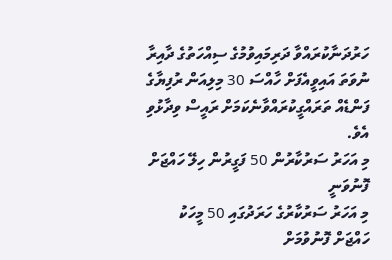ހަރުދަނާކުރައްވާ ދަރިމައިވުމުގެ ސިއްހަތުގެ ދާއިރާ ނުވަތަ އައިވީއެފަށް ހާއްސަ 30 މިލިއަން ރުފިޔާގެ ފަންޑެއް ތަރައްގީކުރައްވާނެކަމަށް ރައީސް ވިދާޅުވި އެވެ.
މި އަހަރު ސަރުކާރުން 50 ފަގީރުން ހިލޭ ހައްޖަށް ފޮނުވަނީ
މި އަހަރު ސަރުކާރުގެ ހަރަދުގައި 50 މީހަކު ހައްޖަށް ފޮނުވުމަށް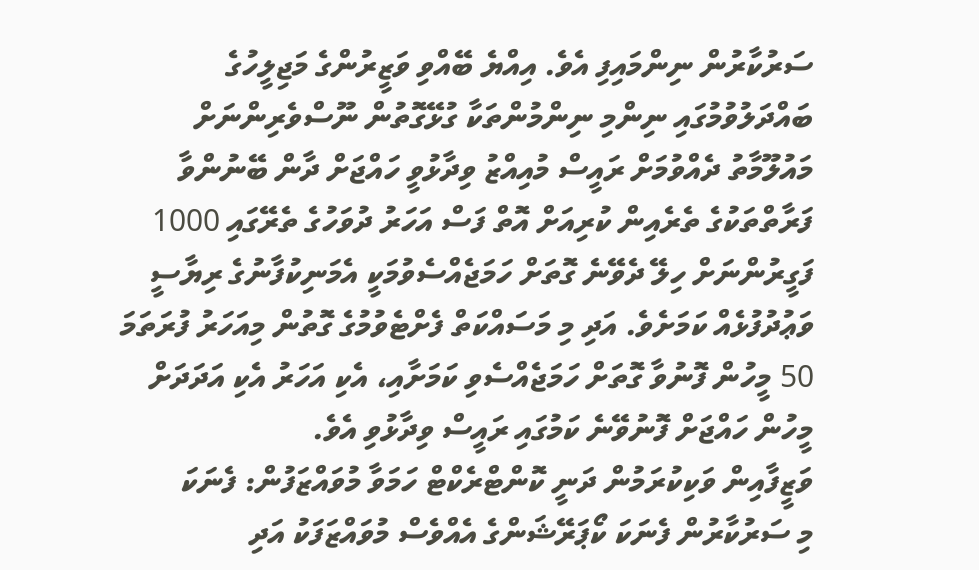ސަރުކާރުން ނިންމައިފި އެވެ. އިއްޔެ ބޭއްވި ވަޒީރުންގެ މަޖިލީހުގެ ބައްދަލުވުމުގައި ނިންމި ނިންމުންތަކާ ގުޅޭގޮތުން ނޫސްވެރިންނަށް މައުލޫމާތު ދެއްވުމަށް ރައީސް މުއިއްޒު ވިދާޅުވީ ހައްޖަށް ދާން ބޭނުންވާ ފަރާތްތަކުގެ ތެރެއިން ކުރިއަށް އޮތް ފަސް އަހަރު ދުވަހުގެ ތެރޭގައި 1000 ފަގީރުންނަށް ހިލޭ ދެވޭނެ ގޮތަށް ހަމަޖެއްސެވުމަކީ އެމަނިކުފާނުގެ ރިޔާސީ ވަޢުދުފުޅެއް ކަމަށެވެ. އަދި މި މަސައްކަތް ފެށްޓެވުމުގެ ގޮތުން މިއަހަރު ފުރަތަމަ 50 މީހުން ފޮނުވާ ގޮތަށް ހަމަޖެއްސެވި ކަމަށާއި، އެކި އަހަރު އެކި އަދަދަށް މީހުން ހައްޖަށް ފޮނުވޭނެ ކަމުގައި ރައީސް ވިދާޅުވި އެވެ.
ވަޒީފާއިން ވަކިކުރަމުން ދަނީ ކޮންޓްރެކްޓް ހަމަވާ މުވައްޒަފުން: ފެނަކަ
މި ސަރުކާރުން ފެނަކަ ކޯޕަރޭޝަންގެ އެއްވެސް މުވައްޒަފަކު އަދި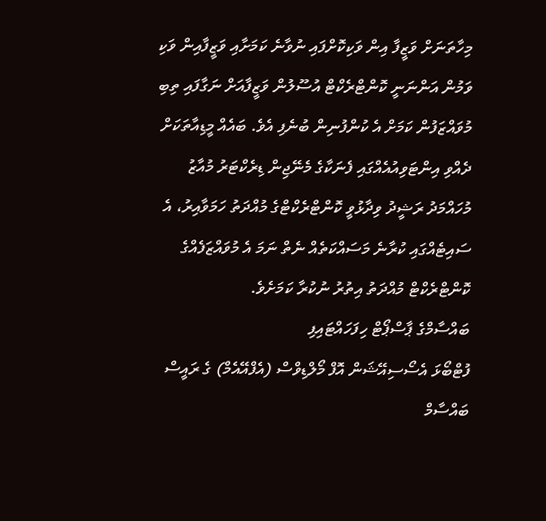މިހާތަނަށް ވަޒީފާ އިން ވަކިކޮށްފައި ނުވާނެ ކަމަށާއި ވަޒީފާއިން ވަކި ވަމުން އަންނަނީ ކޮންޓްރެކްޓް އުސޫލުން ވަޒީފާއަށް ނަގާފައި ތިބި މުވައްޒަފުން ކަމަށް އެ ކުންފުނިން ބުނެފި އެވެ. ބައެއް މީޑިއާތަކަށް ދެއްވި އިންޓަވިއުއެއްގައި ފެނަކާގެ މެނޭޖިން ޑިރެކްޓަރު މުއާޒު މުހައްމަދު ރަޝީދު ވިދާޅުވީ ކޮންޓްރެކްޓްގެ މުއްދަތު ހަމަވާއިރު، އެ ސައިޓެއްގައި ކުރާނެ މަސައްކަތެއް ނެތް ނަމަ އެ މުވައްޒަފެއްގެ ކޮންޓްރެކްޓް މުއްދަތު އިތުރު ނުކުރާ ކަމަށެވެ.
ބައްސާމްގެ ޕާސްޕޯޓް ހިފަހައްޓައިފި
ފުޓްބޯޅަ އެސޯސިއޭޝަން އޮފް މޯލްޑިވްސް (އެފްއޭއެމް) ގެ ރައީސް ބައްސާމް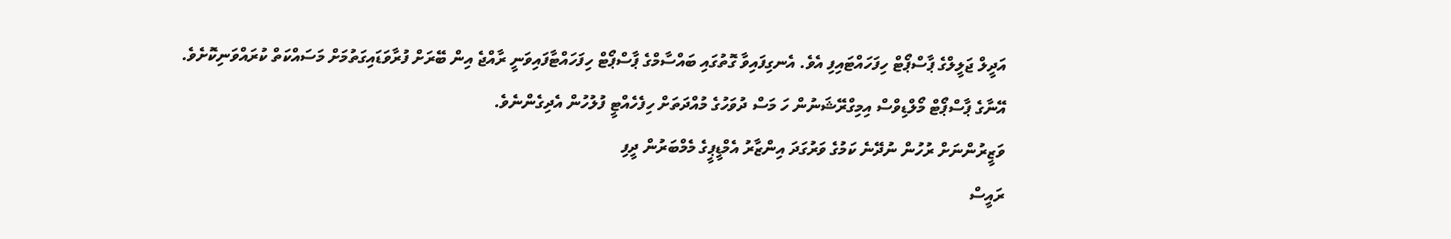އަދީލް ޖަލީލްގެ ޕާސްޕޯޓް ހިފަހައްޓައިފި އެވެ. އެނގިފައިވާ ގޮތުގައި ބައްސާމްގެ ޕާސްޕޯޓް ހިފަހައްޓާފައިވަނީ ރާއްޖެ އިން ބޭރަށް ފުރާވަޑައިގަތުމަށް މަސައްކަތް ކުރައްވަނިކޮށެވެ. އޭނާގެ ޕާސްޕޯޓް މޯލްޑިވްސް އިމިގްރޭޝަނުން ހަ މަސް ދުވަހުގެ މުއްދަތަށް ހިފެހެއްޓީ ފުލުހުން އެދިގެންނެވެ.
ވަޒީރުންނަށް ރުހުން ނުދޭނެ ކަމުގެ ވަރުގަދަ އިންޒާރު އެމްޑީޕީގެ މެމްބަރުން ދީފި
ރައީސް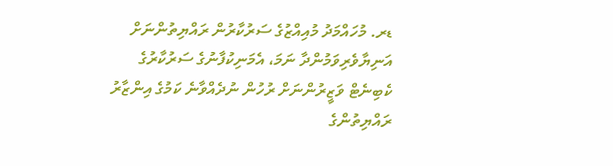ޑރ. މުހައްމަދު މުއިއްޒުގެ ސަރުކާރުން ރައްޔިތުންނަށް އަނިޔާވެރިވަމުންދާ ނަމަ، އެމަނިކުފާނުގެ ސަރުކާރުގެ ކެބިނެޓް ވަޒީރުންނަށް ރުހުން ނުދެއްވާނެ ކަމުގެ އިންޒާރު ރައްޔިތުންގެ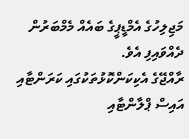މަޖިލިހުގެ އެމްޑީޕީގެ ބައެއް މެމްބަރުން ދެއްވައިފި އެވެ.
ރާއްޖޭގެ އެކިކަންކޮޅުތަކުގައި ކަރަންޓާއި އައިސް ޕްލާންޓާއި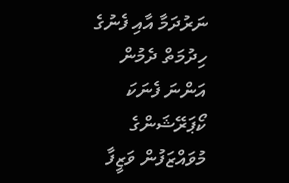ނަރުދަމާ އާއި ފެނުގެ ހިދުމަތް ދެމުން އަންނަ ފެނަކަ ކޯޕަރޭޝަންގެ މުވައްޒަފުން ވަޒީފާ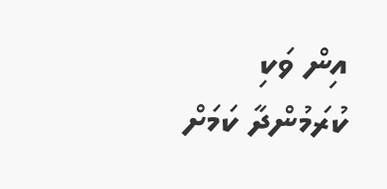އިން ވަކި ކުރަމުންދާ ކަމަށް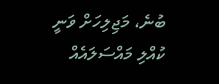ބުނެ، މަޖިލިހަށް ވަނީ ކުއްލި މައްސަލައެއް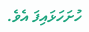ހުށަހަޅައިފަ އެވެ.